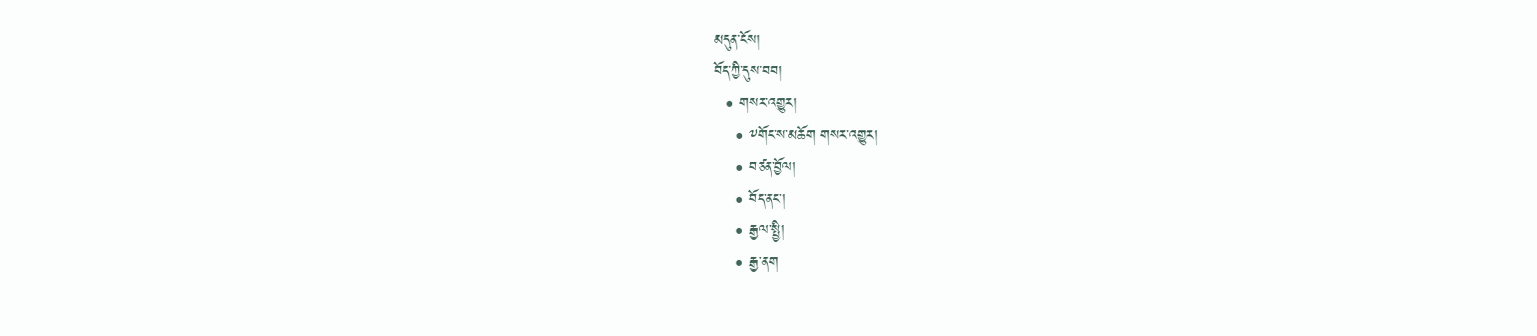མདུན་ངོས།
བོད་ཀྱི་དུས་བབ།
  • གསར་འགྱུར།
    • ༸གོང་ས་མཆོག གསར་འགྱུར།
    • བཙན་བྱོལ།
    • བོད་ནང་།
    • རྒྱལ་སྤྱི།
    • རྒྱ་ནག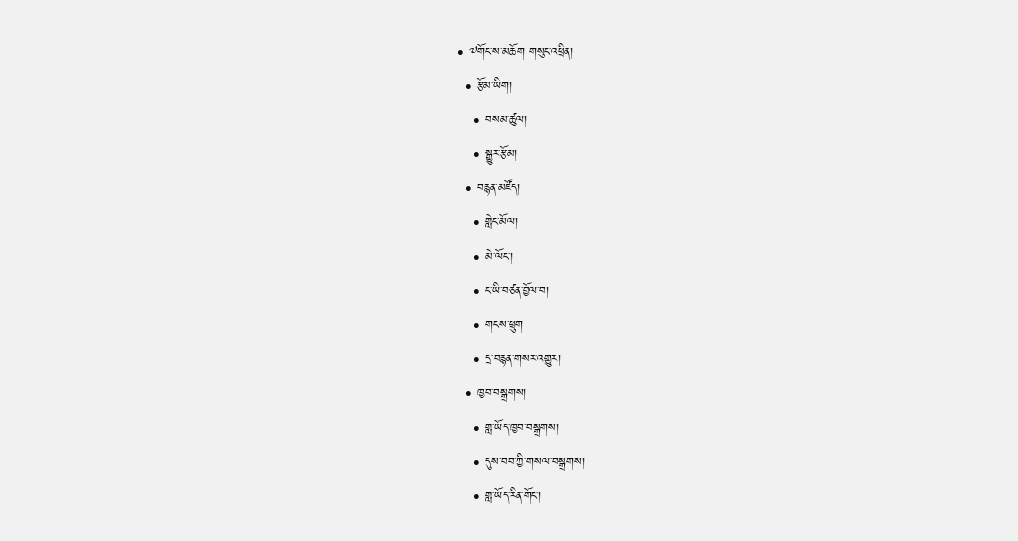• ༧གོང་ས་མཆོག གསུང་འཕྲིན།
  • རྩོམ་ཡིག།
    • བསམ་ཚུལ།
    • སྒྱུར་རྩོམ།
  • བརྙན་མཛོད།
    • གླེང་མོལ།
    • མེ་ལོང་།
    • ང་ཡི་བཙན་བྱོལ་བ།
    • གངས་ཕྲུག
    • དྲ་བརྙན་གསར་འགྱུར།
  • ཁྱབ་བསྒྲགས།
    • གླ་ཡོད་ཁྱབ་བསྒྲགས།
    • དུས་བབ་ཀྱི་གསལ་བསྒྲགས།
    • གླ་ཡོད་རིན་གོང་།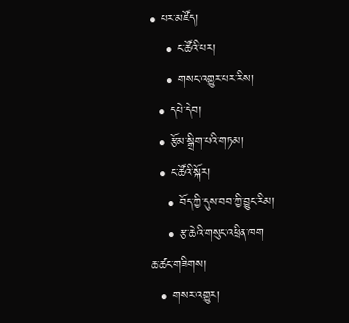• པར་མཛོད།
    • ང་ཚོའི་པར།
    • གསང་འགྱུར་པར་རིས།
  • དཔེ་དེབ།
  • རྩོམ་སྒྲིག་པའི་གཏམ།
  • ང་ཚོའི་སྐོར།
    • བོད་ཀྱི་དུས་བབ་ཀྱི་བྱུང་རིམ།
    • རྩ་ཆེའི་གསུང་འཕྲིན་ཁག
ཆ་ཚང་གཟིགས།
  • གསར་འགྱུར།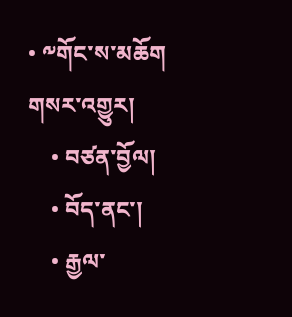• ༸གོང་ས་མཆོག གསར་འགྱུར།
    • བཙན་བྱོལ།
    • བོད་ནང་།
    • རྒྱལ་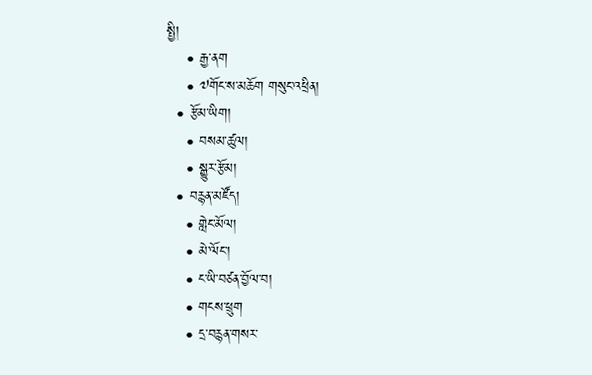སྤྱི།
    • རྒྱ་ནག
    • ༧གོང་ས་མཆོག གསུང་འཕྲིན།
  • རྩོམ་ཡིག།
    • བསམ་ཚུལ།
    • སྒྱུར་རྩོམ།
  • བརྙན་མཛོད།
    • གླེང་མོལ།
    • མེ་ལོང་།
    • ང་ཡི་བཙན་བྱོལ་བ།
    • གངས་ཕྲུག
    • དྲ་བརྙན་གསར་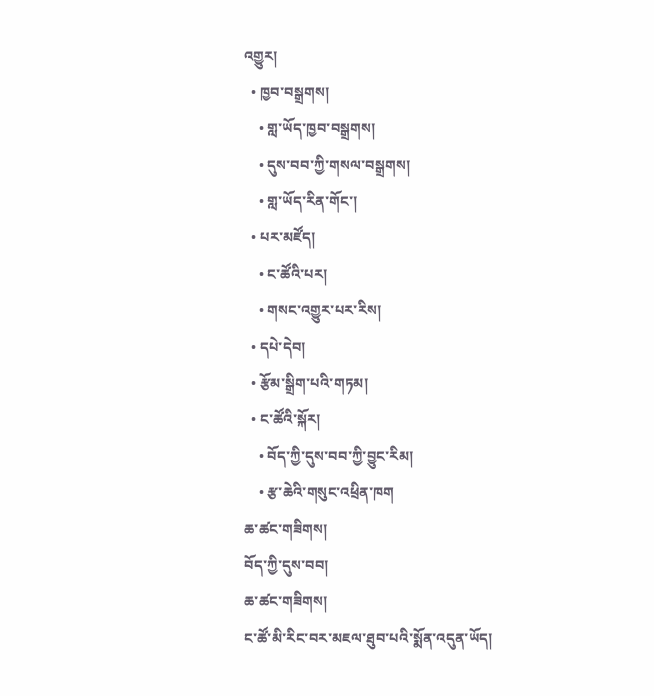འགྱུར།
  • ཁྱབ་བསྒྲགས།
    • གླ་ཡོད་ཁྱབ་བསྒྲགས།
    • དུས་བབ་ཀྱི་གསལ་བསྒྲགས།
    • གླ་ཡོད་རིན་གོང་།
  • པར་མཛོད།
    • ང་ཚོའི་པར།
    • གསང་འགྱུར་པར་རིས།
  • དཔེ་དེབ།
  • རྩོམ་སྒྲིག་པའི་གཏམ།
  • ང་ཚོའི་སྐོར།
    • བོད་ཀྱི་དུས་བབ་ཀྱི་བྱུང་རིམ།
    • རྩ་ཆེའི་གསུང་འཕྲིན་ཁག
ཆ་ཚང་གཟིགས།
བོད་ཀྱི་དུས་བབ།
ཆ་ཚང་གཟིགས།
ང་ཚོ་མི་རིང་བར་མཇལ་ཐུབ་པའི་སྨོན་འདུན་ཡོད།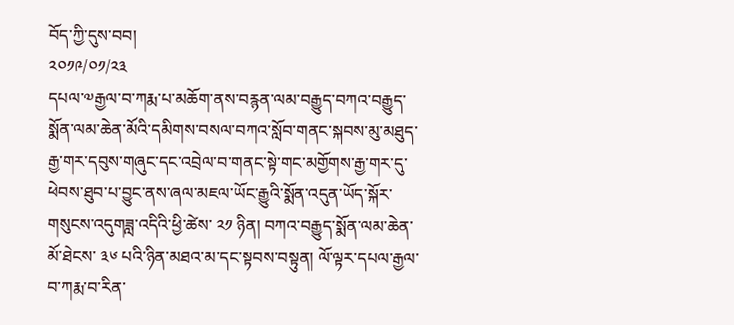བོད་ཀྱི་དུས་བབ།
༢༠༡༩/༠༡/༢༣
དཔལ་༧རྒྱལ་བ་ཀརྨ་པ་མཆོག་ནས་བརྙན་ལམ་བརྒྱུད་བཀའ་བརྒྱུད་སྨོན་ལམ་ཆེན་མོའི་དམིགས་བསལ་བཀའ་སློབ་གནང་སྐབས་མུ་མཐུད་རྒྱ་གར་དབུས་གཞུང་དང་འབྲེལ་བ་གནང་སྟེ་གང་མགྱོགས་རྒྱ་གར་དུ་ཕེབས་ཐུབ་པ་བྱུང་ནས་ཞལ་མཇལ་ཡོང་རྒྱུའི་སྨོན་འདུན་ཡོད་སྐོར་གསུངས་འདུགཟླ་འདིའི་ཕྱི་ཚེས་ ༢༡ ཉིན། བཀའ་བརྒྱུད་སྨོན་ལམ་ཆེན་མོ་ཐེངས་ ༣༦ པའི་ཉིན་མཐའ་མ་དང་སྟབས་བསྟུན། ལོ་ལྟར་དཔལ་རྒྱལ་བ་ཀརྨ་བ་རིན་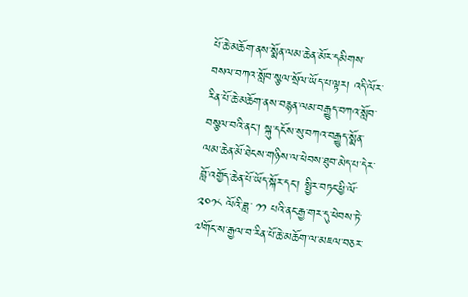པོ་ཆེ་མཆོག་ནས་སྨོན་ལམ་ཆེན་མོར་དམིགས་བསལ་བཀའ་སློབ་སྩལ་སྲོལ་ཡོད་པ་ལྟར། འདི་ལོར་རིན་པོ་ཆེ་མཆོག་ནས་བརྙན་ལམ་བརྒྱུད་བཀའ་སློབ་བསྩལ་བའི་ནང་། སྐུ་དངོས་སུ་བཀའ་བརྒྱུད་སྨོན་ལམ་ཆེན་མོ་ཐེངས་གཉིས་ལ་ཕེབས་ཐུབ་མེད་པ་དེར་བློ་འགྱོད་ཆེན་པོ་ཡོད་སྐོར་དང་། སྤྱིར་བཏང་ཕྱི་ལོ་ ༢༠༡༨ ལོའི་ཟླ་ ༡༡ པའི་ནང་རྒྱ་གར་དུ་ཕེབས་ཏེ་༧གོང་ས་རྒྱལ་བ་རིན་པོ་ཆེ་མཆོག་ལ་མཇལ་བཅར་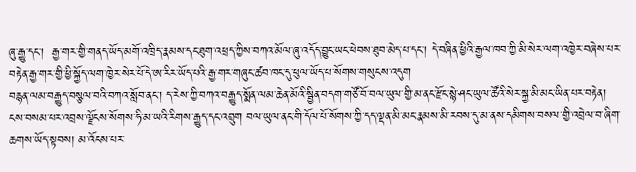ཞུ་རྒྱུ་དང་།  རྒྱ་གར་གྱི་གནད་ཡོད་མགོ་འཁྲིད་རྣམས་དང་ཐུག་འཕྲད་ཀྱིས་བཀའ་མོལ་ཞུ་འདོད་བྱུང་ཡང་ཕེབས་ཐུབ་མེད་པ་དང་། དེ་བཞིན་ཕྱིའི་རྒྱལ་ཁབ་ཀྱི་མི་སེར་ལག་འཁྱེར་བཞེས་པར་བརྟེན་རྒྱ་གར་གྱི་ཕྱི་སྐྱོད་ལག་ཁྱེར་སེར་པོ་དེ་ཨ་རིར་ཡོད་པའི་རྒྱ་གར་གཞུང་ཚབ་ཁང་དུ་ཕུལ་ཡོད་པ་སོགས་གསུངས་འདུག
བརྙན་ལམ་བརྒྱུད་བསྩལ་བའི་བཀའ་སློབ་ནང་། ད་རེས་ཀྱི་བཀའ་བརྒྱུད་སྨོན་ལམ་ཆེན་མོའི་སྦྱིན་བདག་གཙོ་བོ་བལ་ཡུལ་གྱི་མ་ནང་རྫོང་སྙེ་ཤང་ཡུལ་ཚོའི་སེར་སྐྱ་མི་མང་ཡིན་པར་བརྟེན། ངས་བསམ་པར་འབྲས་ལྗོངས་སོགས་ཧི་མ་ཡའི་རིགས་རྒྱུད་དང་འབྲུག བལ་ཡུལ་ནང་གི་དོལ་པོ་སོགས་ཀྱི་དད་ལྡན་མི་མང་རྣམས་མི་རབས་དུ་མ་ནས་དམིགས་བསལ་གྱི་འབྲེལ་བ་ཞིག་ཆགས་ཡོད་སྟབས། མ་འོངས་པར་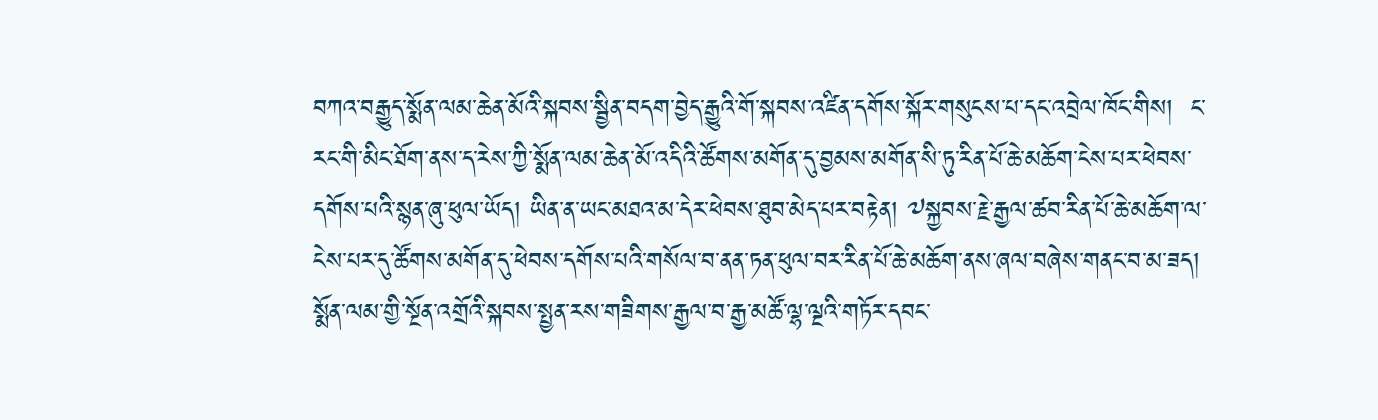བཀའ་བརྒྱུད་སྨོན་ལམ་ཆེན་མོའི་སྐབས་སྦྱིན་བདག་བྱེད་རྒྱུའི་གོ་སྐབས་འཛིན་དགོས་སྐོར་གསུངས་པ་དང་འབྲེལ་ཁོང་གིས།  ང་རང་གི་མིང་ཐོག་ནས་ད་རེས་ཀྱི་སྨོན་ལམ་ཆེན་མོ་འདིའི་ཚོགས་མགོན་དུ་བྱམས་མགོན་སི་ཏུ་རིན་པོ་ཆེ་མཆོག་ངེས་པར་ཕེབས་དགོས་པའི་སྙན་ཞུ་ཕུལ་ཡོད། ཡིན་ན་ཡང་མཐའ་མ་དེར་ཕེབས་ཐུབ་མེད་པར་བརྟེན། ༧སྐྱབས་རྗེ་རྒྱལ་ཚབ་རིན་པོ་ཆེ་མཆོག་ལ་ངེས་པར་དུ་ཚོགས་མགོན་དུ་ཕེབས་དགོས་པའི་གསོལ་བ་ནན་ཏན་ཕུལ་བར་རིན་པོ་ཆེ་མཆོག་ནས་ཞལ་བཞེས་གནང་བ་མ་ཟད། སྨོན་ལམ་གྱི་སྔོན་འགྲོའི་སྐབས་སྤྱན་རས་གཟིགས་རྒྱལ་བ་རྒྱ་མཚོ་ལྷ་ལྔའི་གཏོར་དབང་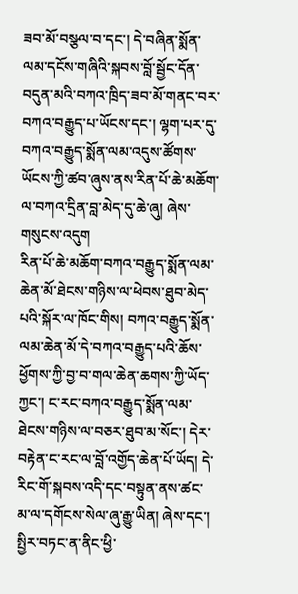ཟབ་མོ་བསྩལ་བ་དང་། དེ་བཞིན་སྨོན་ལམ་དངོས་གཞིའི་སྐབས་བློ་སྦྱོང་དོན་བདུན་མའི་བཀའ་ཁྲིད་ཟབ་མོ་གནང་བར་བཀའ་བརྒྱུད་པ་ཡོངས་དང་། ལྷག་པར་དུ་བཀའ་བརྒྱུད་སྨོན་ལམ་འདུས་ཚོགས་ཡོངས་ཀྱི་ཚབ་ཞུས་ནས་རིན་པོ་ཆེ་མཆོག་ལ་བཀའ་དྲིན་བླ་མེད་དུ་ཆེ་ཞུ། ཞེས་གསུངས་འདུག
རིན་པོ་ཆེ་མཆོག་བཀའ་བརྒྱུད་སྨོན་ལམ་ཆེན་མོ་ཐེངས་གཉིས་ལ་ཕེབས་ཐུབ་མེད་པའི་སྐོར་ལ་ཁོང་གིས། བཀའ་བརྒྱུད་སྨོན་ལམ་ཆེན་མོ་དེ་བཀའ་བརྒྱུད་པའི་ཆོས་ཕྱོགས་ཀྱི་བྱ་བ་གལ་ཆེན་ཆགས་ཀྱི་ཡོད་ཀྱང་། ང་རང་བཀའ་བརྒྱུད་སྨོན་ལམ་ཐེངས་གཉིས་ལ་བཅར་ཐུབ་མ་སོང་། དེར་བརྟེན་ང་རང་ལ་བློ་འགྱོད་ཆེན་པོ་ཡོད། དེ་རིང་གོ་སྐབས་འདི་དང་བསྟུན་ནས་ཚང་མ་ལ་དགོངས་སེལ་ཞུ་རྒྱུ་ཡིན། ཞེས་དང་། སྤྱིར་བཏང་ན་ནིང་ཕྱི་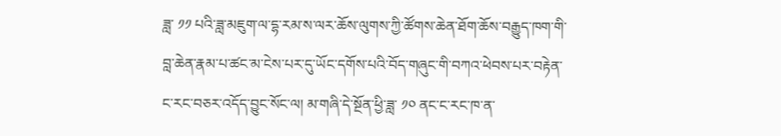ཟླ་ ༡༡ པའི་ཟླ་མཇུག་ལ་དྷ་རམ་ས་ལར་ཆོས་ལུགས་ཀྱི་ཚོགས་ཆེན་ཐོག་ཆོས་བརྒྱུད་ཁག་གི་བླ་ཆེན་རྣམ་པ་ཚང་མ་ངེས་པར་དུ་ཡོང་དགོས་པའི་བོད་གཞུང་གི་བཀའ་ཕེབས་པར་བརྟེན་ང་རང་བཅར་འདོད་བྱུང་སོང་ལ། མ་གཞི་དེ་སྔོན་ཕྱི་ཟླ་ ༡༠ ནང་ང་རང་ཁ་ན་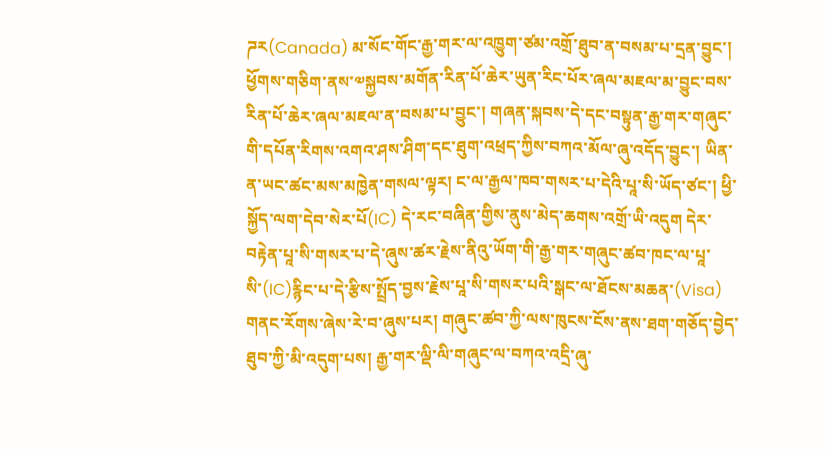ཌར(Canada) མ་སོང་གོང་རྒྱ་གར་ལ་འཁྱུག་ཙམ་འགྲོ་ཐུབ་ན་བསམ་པ་དྲན་བྱུང་། ཕྱོགས་གཅིག་ནས་༧སྐྱབས་མགོན་རིན་པོ་ཆེར་ཡུན་རིང་པོར་ཞལ་མཇལ་མ་བྱུང་བས་རིན་པོ་ཆེར་ཞལ་མཇལ་ན་བསམ་པ་བྱུང་། གཞན་སྐབས་དེ་དང་བསྟུན་རྒྱ་གར་གཞུང་གི་དཔོན་རིགས་འགའ་ཤས་ཤིག་དང་ཐུག་འཕྲད་ཀྱིས་བཀའ་མོལ་ཞུ་འདོད་བྱུང་། ཡིན་ན་ཡང་ཚང་མས་མཁྱེན་གསལ་ལྟར། ང་ལ་རྒྱལ་ཁབ་གསར་པ་དེའི་པཱ་སི་ཡོད་ཙང་། ཕྱི་སྐྱོད་ལག་དེབ་སེར་པོ(IC) དེ་རང་བཞིན་གྱིས་ནུས་མེད་ཆགས་འགྲོ་ཡི་འདུག དེར་བརྟེན་པཱ་སི་གསར་པ་དེ་ཞུས་ཚར་རྗེས་ནིའུ་ཡོག་གི་རྒྱ་གར་གཞུང་ཚབ་ཁང་ལ་པཱ་སི་(IC)རྙིང་པ་དེ་རྩིས་སྤྲོད་བྱས་རྗེས་པཱ་སི་གསར་པའི་སྒང་ལ་ཐོངས་མཆན་(Visa) གནང་རོགས་ཞེས་རེ་བ་ཞུས་པར། གཞུང་ཚབ་ཀྱི་ལས་ཁུངས་ངོས་ནས་ཐག་གཅོད་བྱེད་ཐུབ་ཀྱི་མི་འདུག་པས། རྒྱ་གར་ལྡི་ལི་གཞུང་ལ་བཀའ་འདྲི་ཞུ་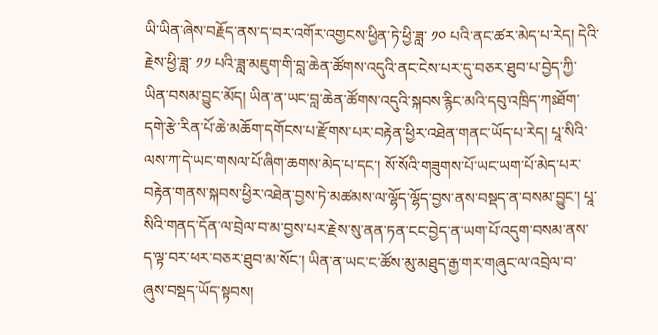ཡི་ཡིན་ཞེས་བརྗོད་ནས་ད་བར་འགོར་འགྱངས་ཕྱིན་ཏེ་ཕྱི་ཟླ་ ༡༠ པའི་ནང་ཚར་མེད་པ་རེད། དེའི་རྗེས་ཕྱི་ཟླ་ ༡༡ པའི་ཟླ་མཇུག་གི་བླ་ཆེན་ཚོགས་འདུའི་ནང་ངེས་པར་དུ་བཅར་ཐུབ་པ་བྱེད་ཀྱི་ཡིན་བསམ་བྱུང་མོད། ཡིན་ན་ཡང་བླ་ཆེན་ཚོགས་འདུའི་སྐབས་རྙིང་མའི་དབུ་འཁྲིད་ཀཿཐོག་དགེ་རྩེ་རིན་པོ་ཆེ་མཆོག་དགོངས་པ་རྫོགས་པར་བརྟེན་ཕྱིར་འཐེན་གནང་ཡོད་པ་རེད། པཱ་སིའི་ལས་ཀ་དེ་ཡང་གསལ་པོ་ཞིག་ཆགས་མེད་པ་དང་། སོ་སོའི་གཟུགས་པོ་ཡང་ཡག་པོ་མེད་པར་བརྟེན་གནས་སྐབས་ཕྱིར་འཐེན་བྱས་ཏེ་མཚམས་ལ་ལྷོད་ལྷོད་བྱས་ནས་བསྡད་ན་བསམ་བྱུང་། པཱ་སིའི་གནད་དོན་ལ་བྲེལ་བ་མ་བྱས་པར་རྗེས་སུ་ནན་ཏན་ངང་བྱེད་ན་ཡག་པོ་འདུག་བསམ་ནས་ད་ལྟ་བར་ཕར་བཅར་ཐུབ་མ་སོང་། ཡིན་ན་ཡང་ང་ཚོས་མུ་མཐུད་རྒྱ་གར་གཞུང་ལ་འབྲེལ་བ་ཞུས་བསྡད་ཡོད་སྟབས།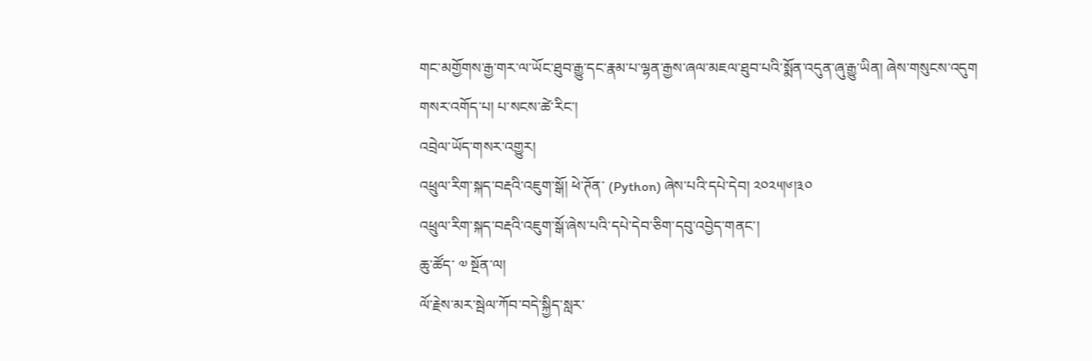གང་མགྱོགས་རྒྱ་གར་ལ་ཡོང་ཐུབ་རྒྱུ་དང་རྣམ་པ་ལྷན་རྒྱས་ཞལ་མཇལ་ཐུབ་པའི་སྨོན་འདུན་ཞུ་རྒྱུ་ཡིན། ཞེས་གསུངས་འདུག
གསར་འགོད་པ། པ་སངས་ཚེ་རིང་།
འབྲེལ་ཡོད་གསར་འགྱུར།
འཕྲུལ་རིག་སྐད་བརྡའི་འཇུག་སྒོ། ཕེ་ཊོན་ (Python) ཞེས་པའི་དཔེ་དེབ། ༢༠༢༥།༦།༣༠
འཕྲུལ་རིག་སྐད་བརྡའི་འཇུག་སྒོ་ཞེས་པའི་དཔེ་དེབ་ཅིག་དབུ་འབྱེད་གནང་།
ཆུ་ཚོད་ ༧ སྔོན་ལ།
ལོ་རྗེས་མར་སྦེལ་ཀོབ་བདེ་སྐྱིད་སླར་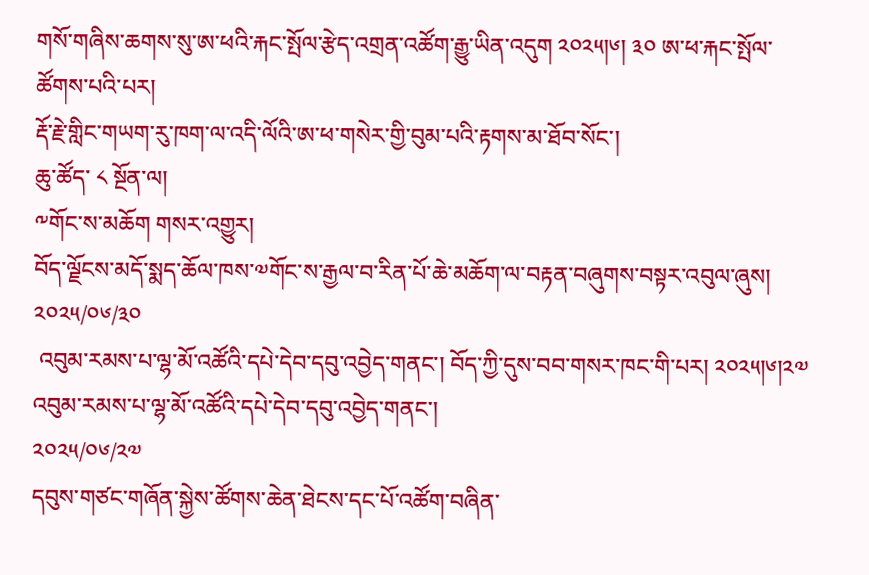གསོ་གཞིས་ཆགས་སུ་ཨ་ཕའི་རྐང་སྤོལ་རྩེད་འགྲན་འཚོག་རྒྱུ་ཡིན་འདུག ༢༠༢༥།༦། ༣༠ ཨ་ཕ་རྐང་སྤོལ་ཚོགས་པའི་པར།
རྡོ་རྗེ་གླིང་གཡག་རུ་ཁག་ལ་འདི་ལོའི་ཨ་ཕ་གསེར་གྱི་བུམ་པའི་རྟགས་མ་ཐོབ་སོང་།
ཆུ་ཚོད་ ༨ སྔོན་ལ།
༸གོང་ས་མཆོག གསར་འགྱུར།
བོད་ལྗོངས་མདོ་སྨད་ཆོལ་ཁས་༧གོང་ས་རྒྱལ་བ་རིན་པོ་ཆེ་མཆོག་ལ་བརྟན་བཞུགས་བསྟར་འབུལ་ཞུས།
༢༠༢༥/༠༦/༣༠
 འབུམ་རམས་པ་ལྷ་མོ་འཚོའི་དཔེ་དེབ་དབུ་འབྱེད་གནང་། བོད་ཀྱི་དུས་བབ་གསར་ཁང་གི་པར། ༢༠༢༥།༦།༢༧
འབུམ་རམས་པ་ལྷ་མོ་འཚོའི་དཔེ་དེབ་དབུ་འབྱེད་གནང་།
༢༠༢༥/༠༦/༢༧
དབུས་གཙང་གཞོན་སྐྱེས་ཚོགས་ཆེན་ཐེངས་དང་པོ་འཚོག་བཞིན་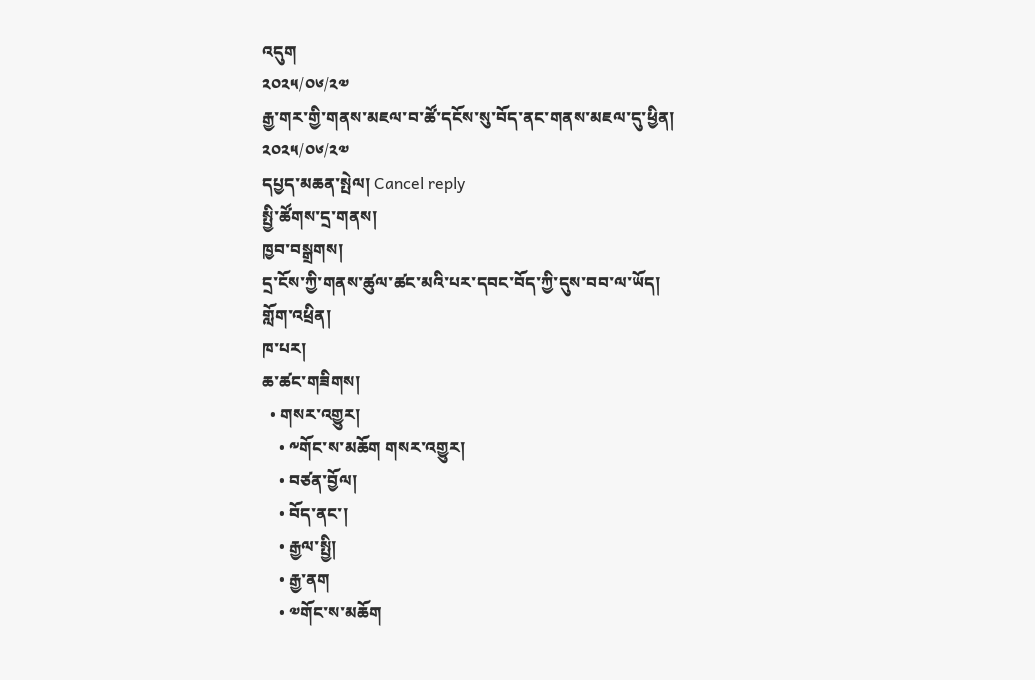འདུག
༢༠༢༥/༠༦/༢༧
རྒྱ་གར་གྱི་གནས་མཇལ་བ་ཚོ་དངོས་སུ་བོད་ནང་གནས་མཇལ་དུ་ཕྱིན།
༢༠༢༥/༠༦/༢༧
དཔྱད་མཆན་སྤེལ། Cancel reply
སྤྱི་ཚོགས་དྲ་གནས།
ཁྱབ་བསྒྲགས།
དྲ་ངོས་ཀྱི་གནས་ཚུལ་ཚང་མའི་པར་དབང་བོད་ཀྱི་དུས་བབ་ལ་ཡོད།
གློག་འཕྲིན།
ཁ་པར།
ཆ་ཚང་གཟིགས།
  • གསར་འགྱུར།
    • ༸གོང་ས་མཆོག གསར་འགྱུར།
    • བཙན་བྱོལ།
    • བོད་ནང་།
    • རྒྱལ་སྤྱི།
    • རྒྱ་ནག
    • ༧གོང་ས་མཆོག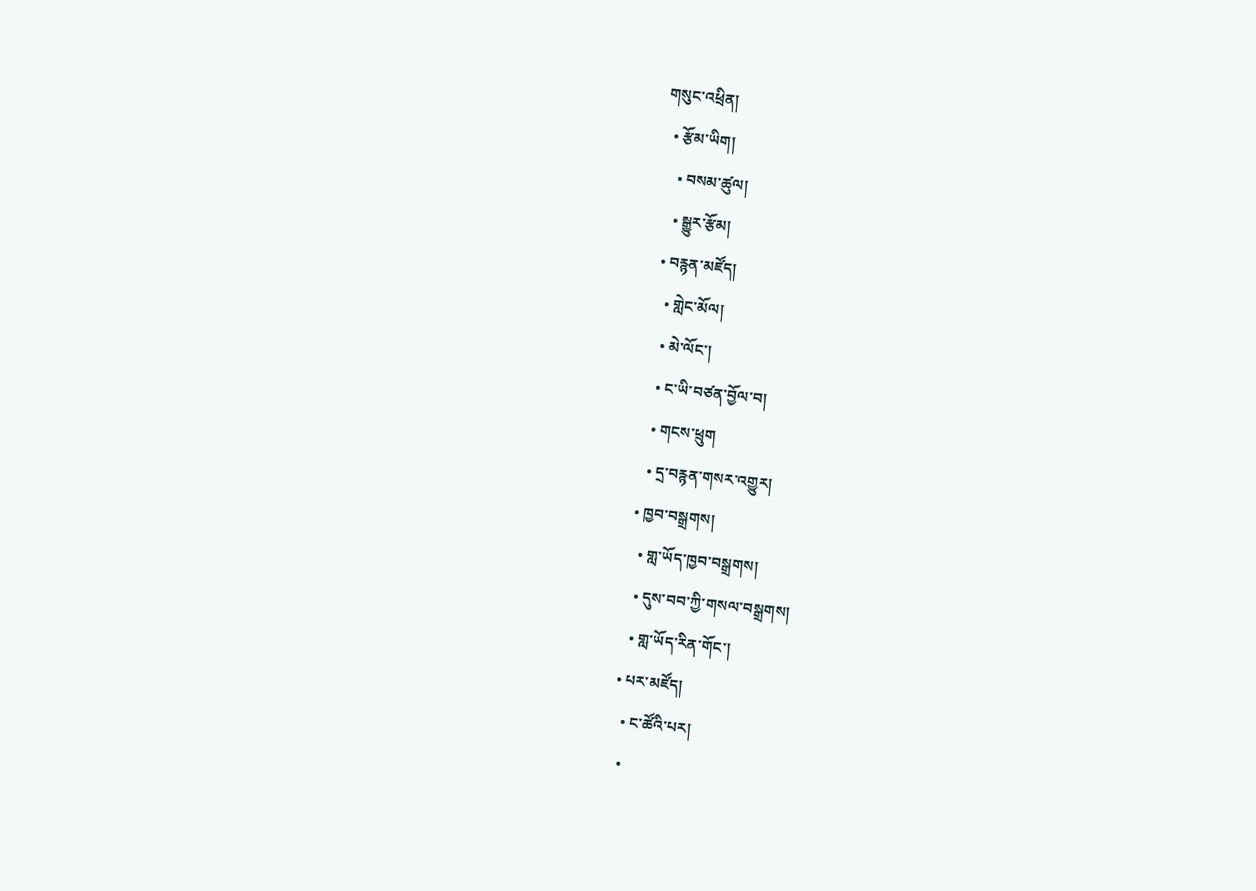གསུང་འཕྲིན།
  • རྩོམ་ཡིག།
    • བསམ་ཚུལ།
    • སྒྱུར་རྩོམ།
  • བརྙན་མཛོད།
    • གླེང་མོལ།
    • མེ་ལོང་།
    • ང་ཡི་བཙན་བྱོལ་བ།
    • གངས་ཕྲུག
    • དྲ་བརྙན་གསར་འགྱུར།
  • ཁྱབ་བསྒྲགས།
    • གླ་ཡོད་ཁྱབ་བསྒྲགས།
    • དུས་བབ་ཀྱི་གསལ་བསྒྲགས།
    • གླ་ཡོད་རིན་གོང་།
  • པར་མཛོད།
    • ང་ཚོའི་པར།
    •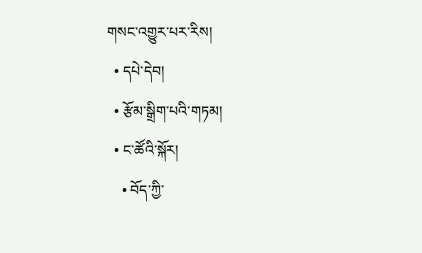གསང་འགྱུར་པར་རིས།
  • དཔེ་དེབ།
  • རྩོམ་སྒྲིག་པའི་གཏམ།
  • ང་ཚོའི་སྐོར།
    • བོད་ཀྱི་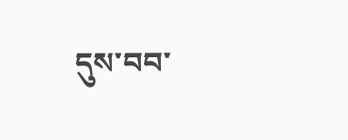དུས་བབ་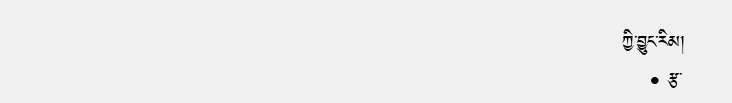ཀྱི་བྱུང་རིམ།
    • རྩ་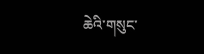ཆེའི་གསུང་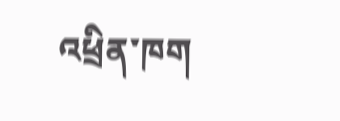འཕྲིན་ཁག